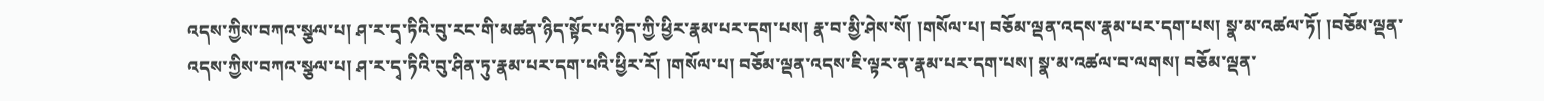འདས་ཀྱིས་བཀའ་སྩལ་པ། ཤ་ར་དྭ་ཏིའི་བུ་རང་གི་མཚན་ཉིད་སྟོང་པ་ཉིད་ཀྱི་ཕྱིར་རྣམ་པར་དག་པས། རྣ་བ་མྱི་ཤེས་སོ། །གསོལ་པ། བཅོམ་ལྡན་འདས་རྣམ་པར་དག་པས། སྣ་མ་འཚལ་ཏོ། །བཅོམ་ལྡན་འདས་ཀྱིས་བཀའ་སྩལ་པ། ཤ་ར་དྭ་ཏིའི་བུ་ཤིན་ཏུ་རྣམ་པར་དག་པའི་ཕྱིར་རོ། །གསོལ་པ། བཅོམ་ལྡན་འདས་ཇི་ལྟར་ན་རྣམ་པར་དག་པས། སྣ་མ་འཚལ་བ་ལགས། བཅོམ་ལྡན་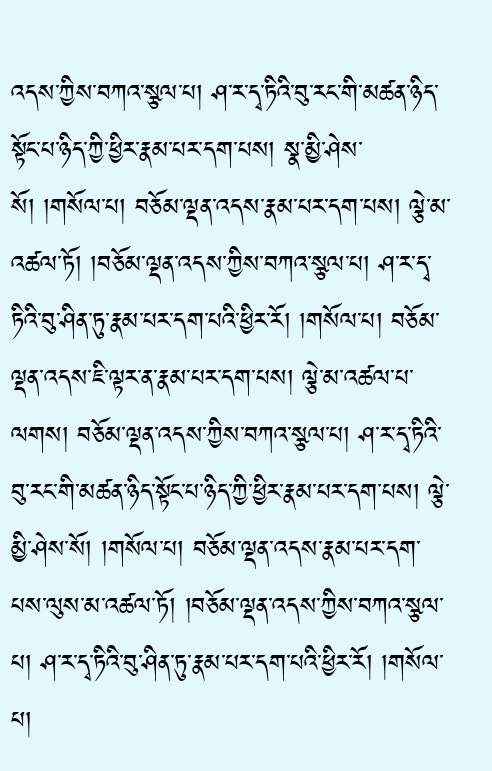འདས་ཀྱིས་བཀའ་སྩལ་པ། ཤ་ར་དྭ་ཏིའི་བུ་རང་གི་མཚན་ཉིད་སྟོང་པ་ཉིད་ཀྱི་ཕྱིར་རྣམ་པར་དག་པས། སྣ་མྱི་ཤེས་སོ། །གསོལ་པ། བཅོམ་ལྡན་འདས་རྣམ་པར་དག་པས། ལྕེ་མ་འཚལ་ཏོ། །བཅོམ་ལྡན་འདས་ཀྱིས་བཀའ་སྩལ་པ། ཤ་ར་དྭ་ཏིའི་བུ་ཤིན་ཏུ་རྣམ་པར་དག་པའི་ཕྱིར་རོ། །གསོལ་པ། བཅོམ་ལྡན་འདས་ཇི་ལྟར་ན་རྣམ་པར་དག་པས། ལྕེ་མ་འཚལ་པ་ལགས། བཅོམ་ལྡན་འདས་ཀྱིས་བཀའ་སྩལ་པ། ཤ་ར་དྭ་ཏིའི་བུ་རང་གི་མཚན་ཉིད་སྟོང་པ་ཉིད་ཀྱི་ཕྱིར་རྣམ་པར་དག་པས། ལྕེ་མྱི་ཤེས་སོ། །གསོལ་པ། བཅོམ་ལྡན་འདས་རྣམ་པར་དག་པས་ལུས་མ་འཚལ་ཏོ། །བཅོམ་ལྡན་འདས་ཀྱིས་བཀའ་སྩལ་པ། ཤ་ར་དྭ་ཏིའི་བུ་ཤིན་ཏུ་རྣམ་པར་དག་པའི་ཕྱིར་རོ། །གསོལ་པ།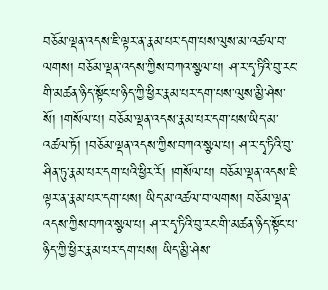བཅོམ་ལྡན་འདས་ཇི་ལྟར་ན་རྣམ་པར་དག་པས་ལུས་མ་འཚལ་བ་ལགས། བཅོམ་ལྡན་འདས་ཀྱིས་བཀའ་སྩལ་པ། ཤ་ར་དྭ་ཏིའི་བུ་རང་གི་མཚན་ཉིད་སྟོང་པ་ཉིད་ཀྱི་ཕྱིར་རྣམ་པར་དག་པས་ལུས་མྱི་ཤེས་སོ། །གསོལ་པ། བཅོམ་ལྡན་འདས་རྣམ་པར་དག་པས་ཡིད་མ་འཚལ་ཏོ། །བཅོམ་ལྡན་འདས་ཀྱིས་བཀའ་སྩལ་པ། ཤ་ར་དྭ་ཏིའི་བུ་ཤིན་ཏུ་རྣམ་པར་དག་པའི་ཕྱིར་རོ། །གསོལ་པ། བཅོམ་ལྡན་འདས་ཇི་ལྟར་ན་རྣམ་པར་དག་པས། ཡིད་མ་འཚལ་བ་ལགས། བཅོམ་ལྡན་འདས་ཀྱིས་བཀའ་སྩལ་པ། ཤ་ར་དྭ་ཏིའི་བུ་རང་གི་མཚན་ཉིད་སྟོང་པ་ཉིད་ཀྱི་ཕྱིར་རྣམ་པར་དག་པས། ཡིད་མྱི་ཤེས་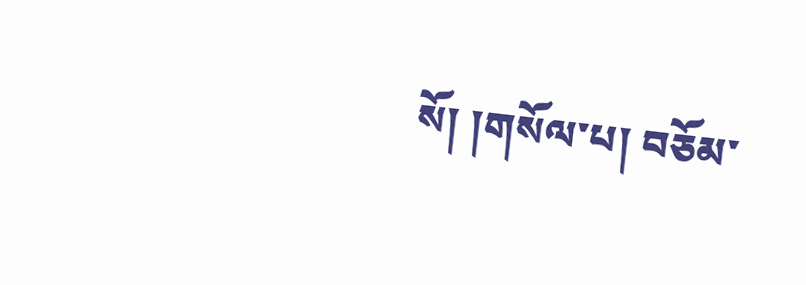སོ། །གསོལ་པ། བཅོམ་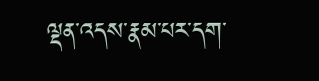ལྡན་འདས་རྣམ་པར་དག་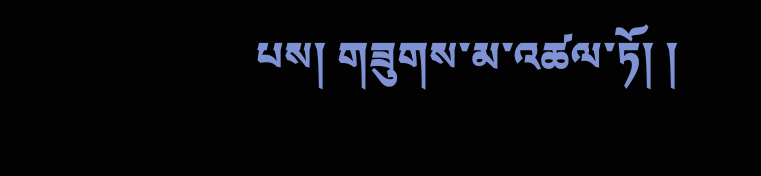པས། གཟུགས་མ་འཚལ་ཏོ། །